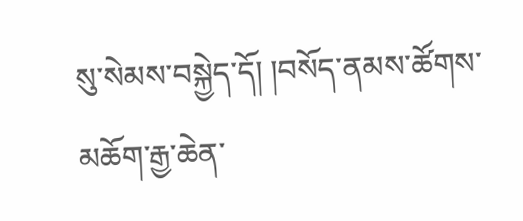སུ་སེམས་བསྐྱེད་དོ། །བསོད་ནམས་ཚོགས་མཆོག་རྒྱ་ཆེན་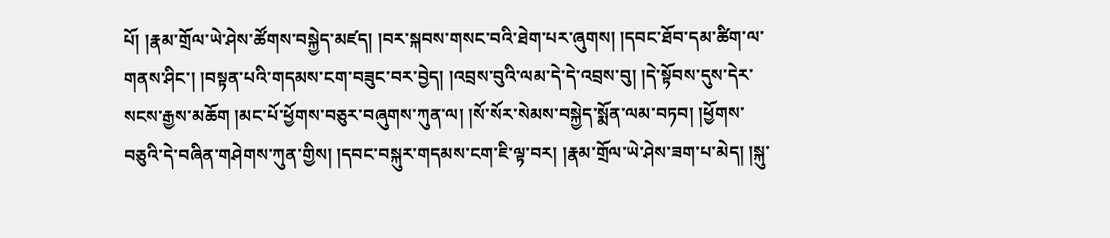པོ། །རྣམ་གྲོལ་ཡེ་ཤེས་ཚོགས་བསྐྱེད་མཛད། །བར་སྐབས་གསང་བའི་ཐེག་པར་ཞུགས། །དབང་ཐོབ་དམ་ཚིག་ལ་གནས་ཤིང་། །བསྟན་པའི་གདམས་ངག་བཟུང་བར་བྱེད། །འབྲས་བུའི་ལམ་དེ་དེ་འབྲས་བུ། །དེ་སྟོབས་དུས་དེར་སངས་རྒྱས་མཆོག །མང་པོ་ཕྱོགས་བཅུར་བཞུགས་ཀུན་ལ། །སོ་སོར་སེམས་བསྐྱེད་སྨོན་ལམ་བཏབ། །ཕྱོགས་བཅུའི་དེ་བཞིན་གཤེགས་ཀུན་གྱིས། །དབང་བསྐུར་གདམས་ངག་ཇི་ལྟ་བར། །རྣམ་གྲོལ་ཡེ་ཤེས་ཟག་པ་མེད། །སྐུ་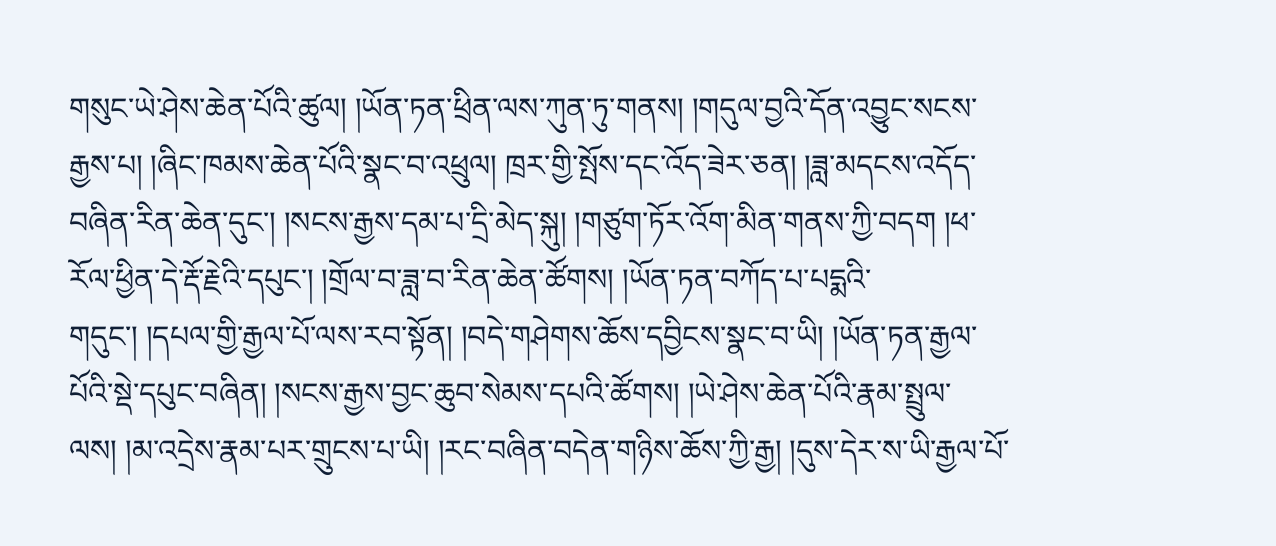གསུང་ཡེ་ཤེས་ཆེན་པོའི་ཚུལ། །ཡོན་ཏན་ཕྲིན་ལས་ཀུན་ཏུ་གནས། །གདུལ་བྱའི་དོན་འབྱུང་སངས་རྒྱས་པ། །ཞིང་ཁམས་ཆེན་པོའི་སྣང་བ་འཕྲུལ། ཁྲར་གྱི་སྤོས་དང་འོད་ཟེར་ཅན། །ཟླ་མདངས་འདོད་བཞིན་རིན་ཆེན་དུང་། །སངས་རྒྱས་དམ་པ་དྲི་མེད་སྐུ། །གཙུག་ཏོར་འོག་མིན་གནས་ཀྱི་བདག །ཕ་རོལ་ཕྱིན་དེ་རྡོ་རྗེའི་དཔུང་། །གྲོལ་བ་ཟླ་བ་རིན་ཆེན་ཚོགས། །ཡོན་ཏན་བཀོད་པ་པདྨའི་གདུང་། །དཔལ་གྱི་རྒྱལ་པོ་ལས་རབ་སྟོན། །བདེ་གཤེགས་ཆོས་དབྱིངས་སྣང་བ་ཡི། །ཡོན་ཏན་རྒྱལ་པོའི་སྡེ་དཔུང་བཞིན། །སངས་རྒྱས་བྱང་ཆུབ་སེམས་དཔའི་ཚོགས། །ཡེ་ཤེས་ཆེན་པོའི་རྣམ་སྤྲུལ་ལས། །མ་འདྲེས་རྣམ་པར་གྲུངས་པ་ཡི། །རང་བཞིན་བདེན་གཉིས་ཆོས་ཀྱི་རྒྱ། །དུས་དེར་ས་ཡི་རྒྱལ་པོ་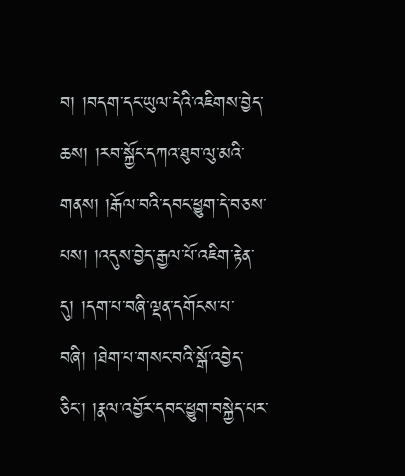བ། །བདག་དང་ཡུལ་དེའི་འཇིགས་བྱེད་ཆས། །རབ་སྐྱོང་དཀའ་ཐུབ་ལུ་མའི་གནས། །རྒོལ་བའི་དབང་ཕྱུག་དེ་བཅས་པས། །འདུས་བྱེད་རྒྱལ་པོ་འཇིག་རྟེན་དུ། །དག་པ་བཞི་ལྡན་དགོངས་པ་བཞི། །ཐེག་པ་གསང་བའི་སྒོ་འབྱེད་ཅིང་། །རྣལ་འབྱོར་དབང་ཕྱུག་བསྐྱེད་པར་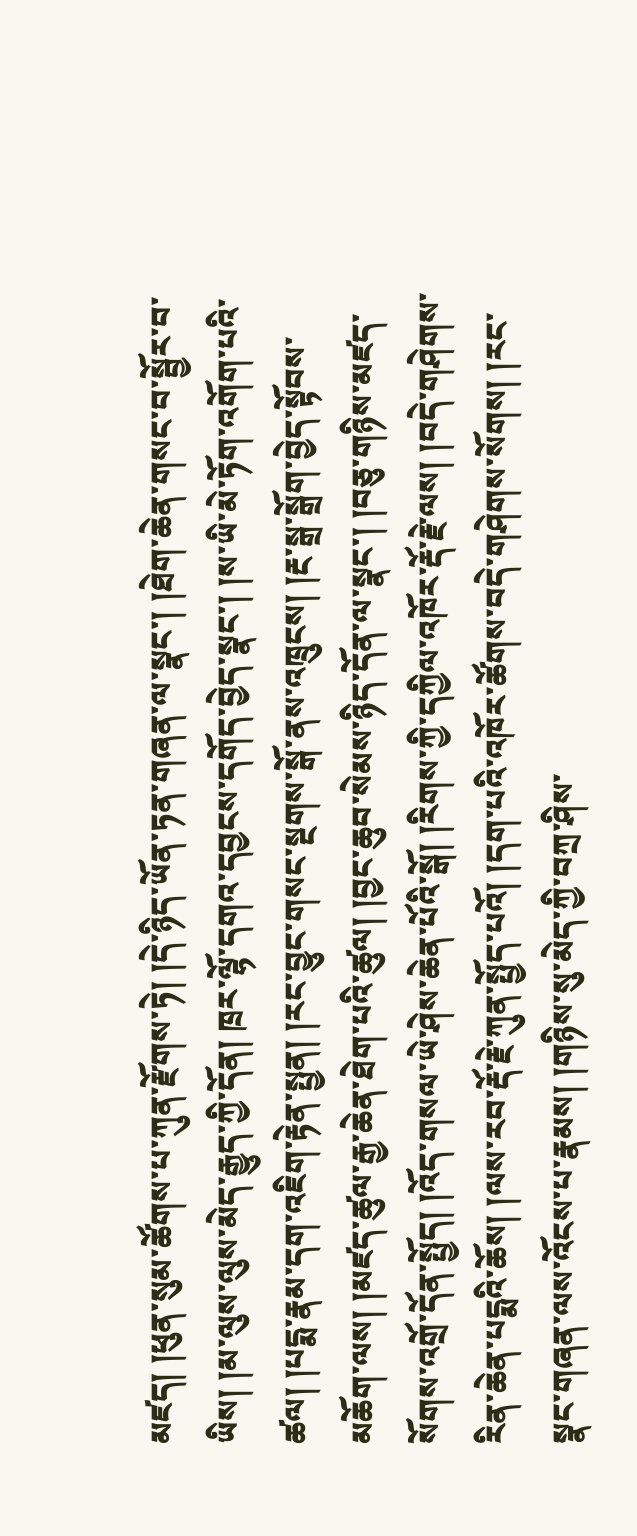མཛད། །ཕུན་སུམ་ཚོགས་པ་ཀུན་རྫོགས་ཏེ། །དེ་ཉིད་ཡོན་ཏན་གཞན་ལ་སྣང་། །ཐེག་ཆེན་གསང་བ་སྦྱོར་བ་ཡིས། །མ་ལུས་ལུས་མེད་རྒྱུད་ཀྱི་དོན། ཁྲར་ལྷོ་དགའ་དབྱངས་དགོད་བྱེད་སྣང་། །ས་ཡི་མེ་ཏོག་འགོག་པའི་ཚལ། །པདྨ་རྣམ་དག་འཇིག་རྟེན་སྤྱན། །རང་བྱུང་གསང་སྔགས་སྒོ་ནས་འཁྲུངས། །རྔ་སྒྲ་སྒྲོག་བྱེད་སྟོབས་མཆོག་ལས། །མཛད་ཚུལ་རྒྱ་ཆེན་ཐེག་པའི་ཚུལ། །བྱང་ཆུབ་སེམས་ཉིད་དོན་ལ་སྣང་། །བཅུ་གཉིས་མཛད་སོགས་འགྲོ་དོན་སྤྱོད། །འོད་གསལ་ཡེ་ཤེས་ཆེན་པོའི་སྒོ། །རིགས་ཀྱི་དཀྱིལ་འཁོར་རྡོ་རྗེ་ལས། །བདེ་གཤེགས་རིན་ཆེན་པདྨའི་ཆོས། །ལས་རབ་རྡོ་རྗེ་ཀུན་སྤྱོད་པའོ། །དག་པའི་འཁོར་ཚོགས་བདེ་གཤེགས་སོགས། །རང་སྣང་གཞན་ལས་འོངས་པ་རྣམས། །གཉིས་སུ་མེད་ཀྱི་བཀྲ་ཤིས་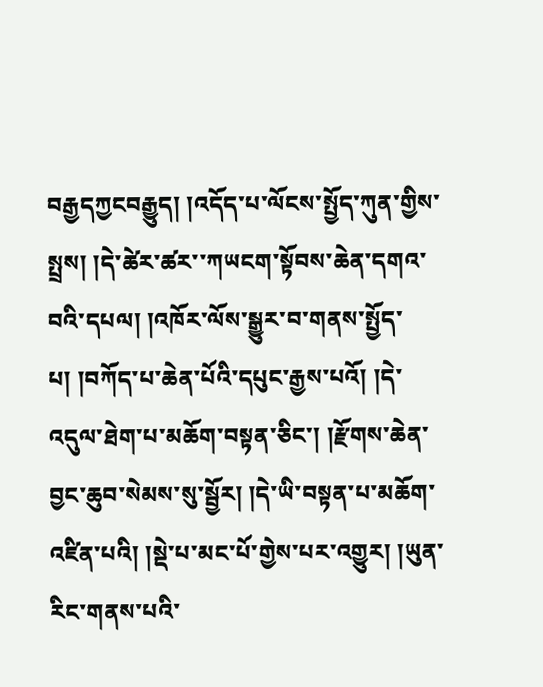བརྒྱདཀྱངབརྒྱུད། །འདོད་པ་ལོངས་སྤྱོད་ཀུན་གྱིས་སྤྲས། །དེ་ཚེར་ཚར་་ཀཡངག་སྟོབས་ཆེན་དགའ་བའི་དཔལ། །འཁོར་ལོས་སྒྱུར་བ་གནས་སྤྱོད་པ། །བཀོད་པ་ཆེན་པོའི་དཔུང་རྒྱས་པའོ། །དེ་འདུལ་ཐེག་པ་མཆོག་བསྟན་ཅིང་། །རྫོགས་ཆེན་བྱང་ཆུབ་སེམས་སུ་སྦྱོར། །དེ་ཡི་བསྟན་པ་མཆོག་འཛིན་པའི། །སྡེ་པ་མང་པོ་གྱེས་པར་འགྱུར། །ཡུན་རིང་གནས་པའི་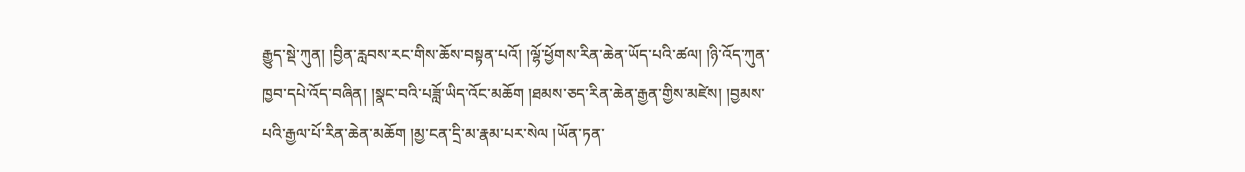རྒྱུད་སྡེ་ཀུན། །བྱིན་རླབས་རང་གིས་ཆོས་བསྟན་པའོ། །ལྷོ་ཕྱོགས་རིན་ཆེན་ཡོད་པའི་ཚལ། །ཉི་འོད་ཀུན་ཁྱབ་དཔེ་འོད་བཞིན། །སྣང་བའི་པཟློ་ཡིད་འོང་མཆོག །ཐམས་ཅད་རིན་ཆེན་རྒྱན་གྱིས་མཛེས། །བྱམས་པའི་རྒྱལ་པོ་རིན་ཆེན་མཆོག །མྱ་ངན་དྲི་མ་རྣམ་པར་སེལ །ཡོན་ཏན་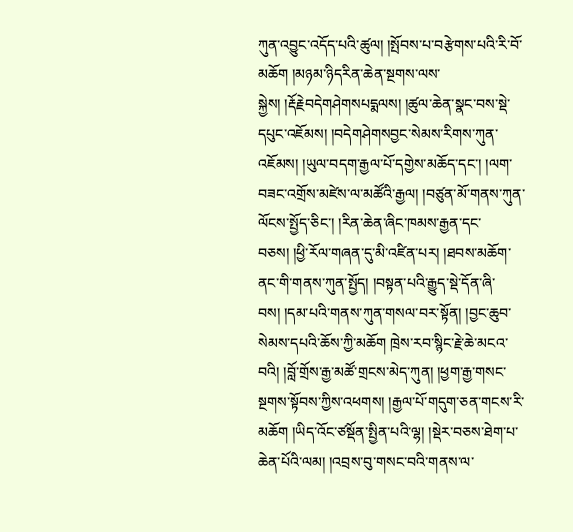ཀུན་འབྱུང་འདོད་པའི་ཚུལ། །སྤོབས་པ་བརྩེགས་པའི་རི་བོ་མཆོག །མཉམ་ཉིདརིན་ཆེན་སྔགས་ལས་སྐྱེས། །རྡོརྗེབདེགཤེགསཔདྨལས། །ཚུལ་ཆེན་སྣང་བས་སྡེ་དཔུང་འཇོམས། །བདེགཤེགསབྱང་སེམས་རིགས་ཀུན་འཇོམས། །ཡུལ་བདག་རྒྱལ་པོ་དགྱེས་མཆོད་དང་། །ལག་བཟང་འགྲོས་མཛེས་ལ་མཚོའི་རྒྱལ། །བཙུན་མོ་གནས་ཀུན་ལོངས་སྤྱོད་ཅིང་། །རིན་ཆེན་ཞིང་ཁམས་རྒྱན་དང་བཅས། །ཕྱི་རོལ་གཞན་དུ་མི་འཛིན་པར། །ཐབས་མཆོག་ནང་གི་གནས་ཀུན་སྤྱོད། །བསྟན་པའི་རྒྱུད་སྡེ་དོན་ཞི་བས། །དམ་པའི་གནས་ཀུན་གསལ་བར་སྟོན། །བྱང་ཆུབ་སེམས་དཔའི་ཆོས་ཀྱི་མཆོག ཁྲེས་རབ་སྙིང་རྗེ་ཆེ་མངའ་བའི། །བློ་གྲོས་རྒྱ་མཚོ་གྲངས་མེད་ཀུན། །ཕྱག་རྒྱ་གསང་སྔགས་སྟོབས་ཀྱིས་འཕགས། །རྒྱལ་པོ་གདུག་ཅན་གངས་རི་མཆོག །ཡིད་འོང་ཙསྡོན་སྤྱིན་པའི་ལྷ། །སྡེར་བཅས་ཐེག་པ་ཆེན་པོའི་ལམ། །འབྲས་བུ་གསང་བའི་གནས་ལ་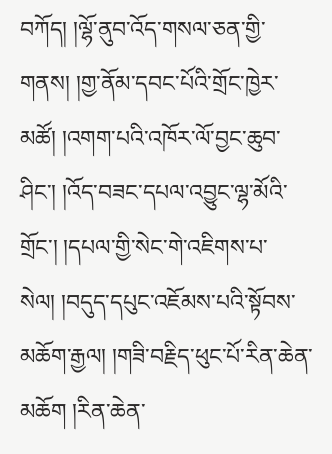བཀོད། །ལྷོ་ནུབ་འོད་གསལ་ཅན་གྱི་གནས། །གྱ་ནོམ་དབང་པོའི་གྲོང་ཁྱེར་མཚོ། །འགག་པའི་འཁོར་ལོ་བྱང་ཆུབ་ཤིང་། །འོད་བཟང་དཔལ་འབྱུང་ལྷ་མོའི་གྲོང་། །དཔལ་གྱི་སེང་གེ་འཇིགས་པ་སེལ། །བདུད་དཔུང་འཇོམས་པའི་སྟོབས་མཆོག་རྒྱལ། །གཟི་བརྗིད་ཕུང་པོ་རིན་ཆེན་མཆོག །རིན་ཆེན་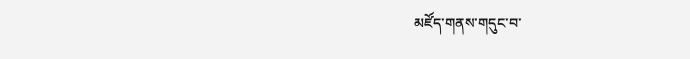མཛོད་གནས་གདུང་བ་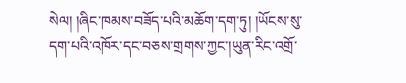སེལ། །ཞིང་ཁམས་བཟོད་པའི་མཆོག་དག་ཏུ། །ཡོངས་སུ་དག་པའི་འཁོར་དང་བཅས་གྲགས་ཀྱང་།ཡུན་རིང་འགྲོ་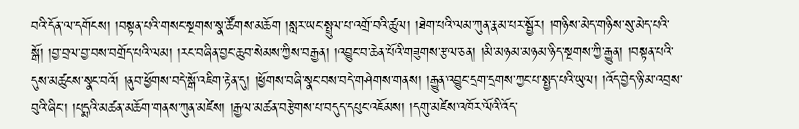བའི་དོན་ལ་དགོངས། །བསྟན་པའི་གསང་སྔགས་སྣ་ཚོགས་མཆོག །སླར་ཡང་སྤྲུལ་པ་འགྲོ་བའི་ཚུལ། །ཐེག་པའི་ལམ་ཀུན་རྣམ་པར་སྦྱོར། །གཉིས་མེད་གཉིས་སུ་མེད་པའི་སྒོ། །བྱ་བྲལ་བྱ་བས་བགྲོད་པའི་ལམ། །རང་བཞིན་བྱང་ཆུབ་སེམས་ཀྱིས་བརྒྱན། །འབྱུང་བ་ཆེན་པོའི་གཟུགས་རྩལ་ཅན། །མི་མཉམ་མཉམ་ཉིད་སྔགས་ཀྱི་རྒྱུན། །བསྟན་པའི་དུས་མཚུངས་སྣང་བའོ། །ནུབ་ཕྱོགས་བདེ་སྒོ་འཇིག་རྟེན་དུ། །ཕྱོགས་བཞི་སྣང་བས་བདེ་གཤེགས་གནས། །རྒྱུན་འབྱུང་དྲག་དྲགས་ཀྱང་པ་སྤྱད་པའི་ཡུལ། །འོད་བྱེད་ཉི་མ་འབྲས་བུའི་ཞིང་། །པདྨའི་མཚན་མཆོག་གནས་ཀུན་མཛེས། །རྒྱལ་མཚན་བརྩེགས་པ་བདུད་དཔུང་འཇོམས། །དགུ་མཛེས་འཁོར་ལོའི་འོད་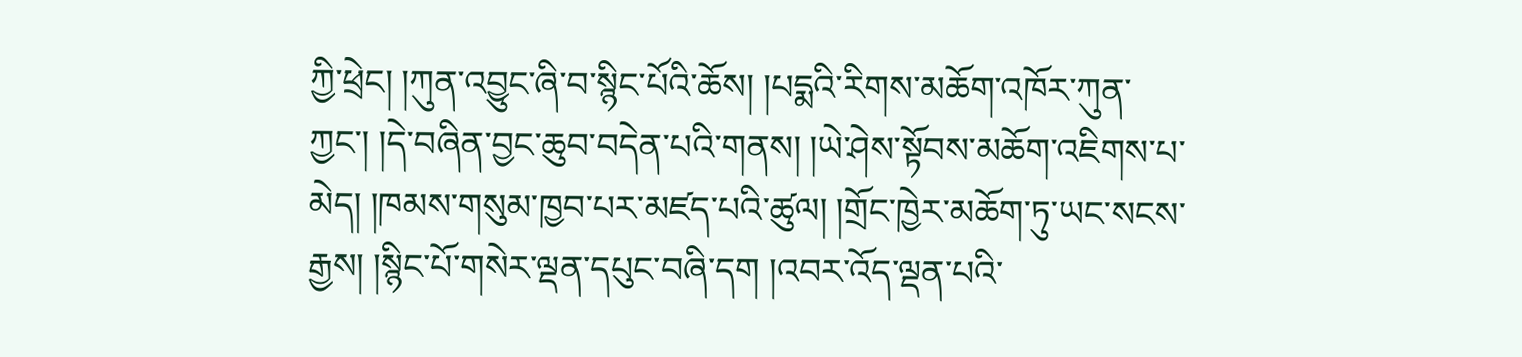ཀྱི་ཕྲེང། །ཀུན་འབྱུང་ཞི་བ་སྙིང་པོའི་ཆོས། །པདྨའི་རིགས་མཆོག་འཁོར་ཀུན་ཀྱང་། །དེ་བཞིན་བྱང་ཆུབ་བདེན་པའི་གནས། །ཡེ་ཤེས་སྟོབས་མཆོག་འཇིགས་པ་མེད། །ཁམས་གསུམ་ཁྱབ་པར་མཛད་པའི་ཚུལ། །གྲོང་ཁྱེར་མཆོག་ཏུ་ཡང་སངས་རྒྱས། །སྙིང་པོ་གསེར་ལྡན་དཔུང་བཞི་དག །འབར་འོད་ལྡན་པའི་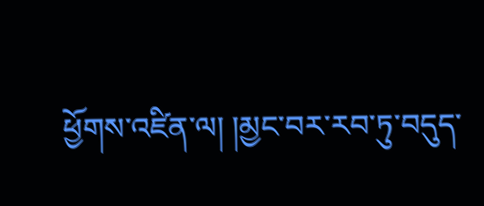ཕྱོགས་འཛིན་ལ། །མྱང་བར་རབ་ཏུ་བདུད་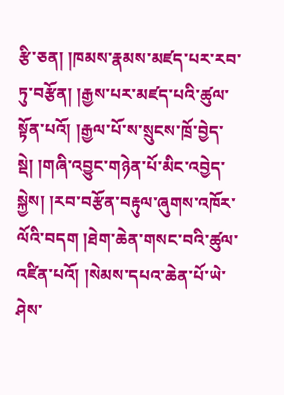རྩི་ཅན། །ཁམས་རྣམས་མཛད་པར་རབ་ཏུ་བརྩོན། །རྒྱས་པར་མཛད་པའི་ཚུལ་སྟོན་པའོ། །རྒྱལ་པོ་ས་སྲུངས་ཁྲོ་བྱེད་སྡེ། །གཞི་འབྱུང་གཉེན་པོ་མིང་འབྱེད་སྐྱེས། །རབ་བརྩོན་བརྟུལ་ཞུགས་འཁོར་ལོའི་བདག །ཐེག་ཆེན་གསང་བའི་ཚུལ་འཛིན་པའོ། །སེམས་དཔའ་ཆེན་པོ་ཡེ་ཤེས་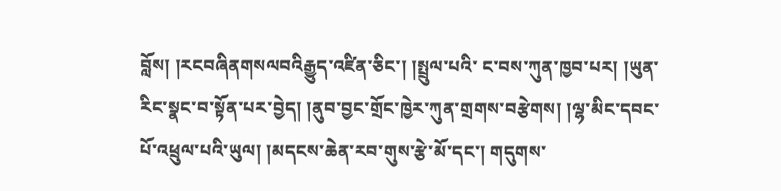བློས། །རངབཞིནགསལབའིརྒྱུད་འཛིན་ཅིང་། །སྤྲུལ་པའི་ ང་བས་ཀུན་ཁྱབ་པར། །ཡུན་རིང་སྣང་བ་སྟོན་པར་བྱེད། །ནུབ་བྱང་གྲོང་ཁྱེར་ཀུན་གྲགས་བརྩེགས། །ལྷ་མིང་དབང་པོ་འཕྲུལ་པའི་ཡུལ། །མདངས་ཆེན་རབ་གུས་རྩེ་མོ་དང་། གདུགས་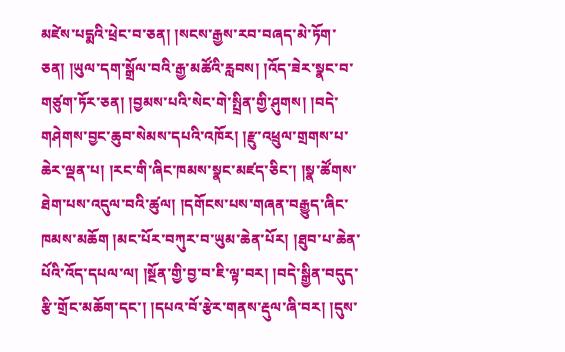མཛེས་པདྨའི་ཕྲེང་བ་ཅན། །སངས་རྒྱས་རབ་བཞད་མེ་ཏོག་ཅན། །ཡུལ་དག་སྒྲོལ་བའི་རྒྱ་མཚོའི་རླབས། །འོད་ཟེར་སྣང་བ་གཙུག་ཏོར་ཅན། །བྱམས་པའི་སེང་གེ་སྤྲིན་གྱི་ཤུགས། །བདེ་གཤེགས་བྱང་ཆུབ་སེམས་དཔའི་འཁོར། །རྫུ་འཕྲུལ་གྲགས་པ་ཆེར་ལྡན་པ། །རང་གི་ཞིང་ཁམས་སྣང་མཛད་ཅིང་། །སྣ་ཚོགས་ཐེག་པས་འདུལ་བའི་ཚུལ། །དགོངས་པས་གཞན་བརྒྱུད་ཞིང་ཁམས་མཆོག །མང་པོར་བཀུར་བ་ཡུམ་ཆེན་པོར། །ཐུབ་པ་ཆེན་པོའི་འོད་དཔལ་ལ། །སྔོན་གྱི་བྱ་བ་ཇི་ལྟ་བར། །བདེ་སྒྱིན་བདུད་རྩི་གྲོང་མཆོག་དང་། །དཔའ་བོ་རྩེར་གནས་རྡུལ་ཞི་བར། །དུས་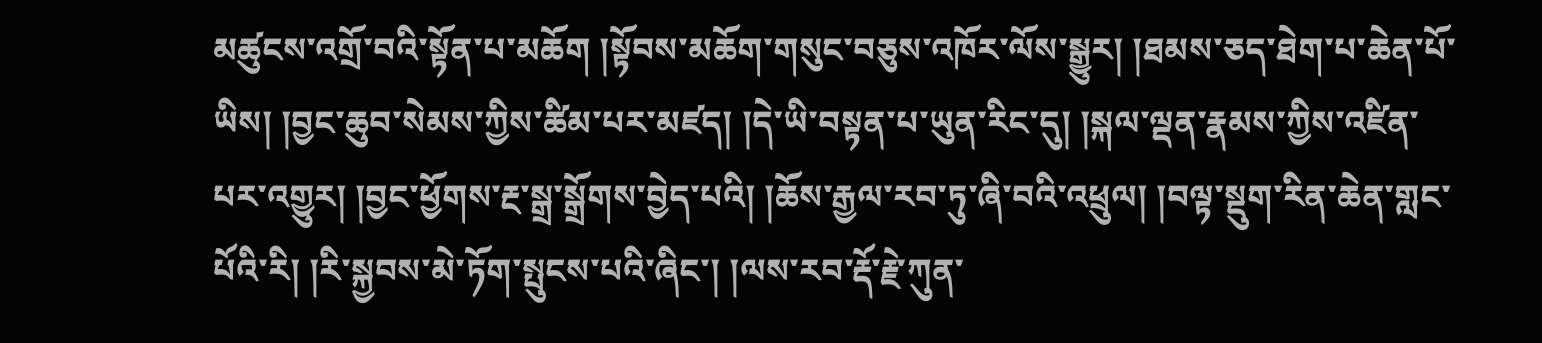མཚུངས་འགྲོ་བའི་སྟོན་པ་མཆོག །སྟོབས་མཆོག་གསུང་བཅུས་འཁོར་ལོས་སྒྱུར། །ཐམས་ཅད་ཐེག་པ་ཆེན་པོ་ཡིས། །བྱང་ཆུབ་སེམས་ཀྱིས་ཚིམ་པར་མཛད། །དེ་ཡི་བསྟན་པ་ཡུན་རིང་དུ། །སྐལ་ལྡན་རྣམས་ཀྱིས་འཛིན་པར་འགྱུར། །བྱང་ཕྱོགས་རྔ་སྒྲ་སྒྲོགས་བྱེད་པའི། །ཆོས་རྒྱལ་རབ་ཏུ་ཞི་བའི་འཕྲུལ། །བལྟ་སྡུག་རིན་ཆེན་གླང་པོའི་རི། །རི་སྐྱབས་མེ་ཏོག་སྤུངས་པའི་ཞིང་། །ལས་རབ་རྡོ་རྗེ་ཀུན་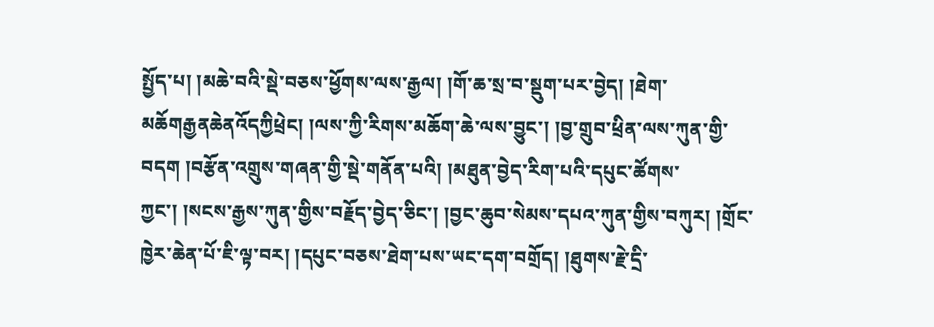སྤྱོད་པ། །མཆེ་བའི་སྡེ་བཅས་ཕྱོགས་ལས་རྒྱལ། །གོ་ཆ་སྲ་བ་སྡུག་པར་བྱེད། །ཐེག་མཆོགརྒྱནཆེནའོདཀྱིཕྲེང། །ལས་ཀྱི་རིགས་མཆོག་ཆེ་ལས་བྱུང་། །བྱ་གྲུབ་ཕྲིན་ལས་ཀུན་གྱི་བདག །བརྩོན་འགྲུས་གཞན་གྱི་སྡེ་གནོན་པའི། །མཐུན་བྱེད་རིག་པའི་དཔུང་ཚོགས་ཀྱང་། །སངས་རྒྱས་ཀུན་གྱིས་བརྗོད་བྱེད་ཅིང་། །བྱང་ཆུབ་སེམས་དཔའ་ཀུན་གྱིས་བཀུར། །གྲོང་ཁྱེར་ཆེན་པོ་ཇི་ལྟ་བར། །དཔུང་བཅས་ཐེག་པས་ཡང་དག་བགྲོད། །ཐུགས་རྗེ་དྲི་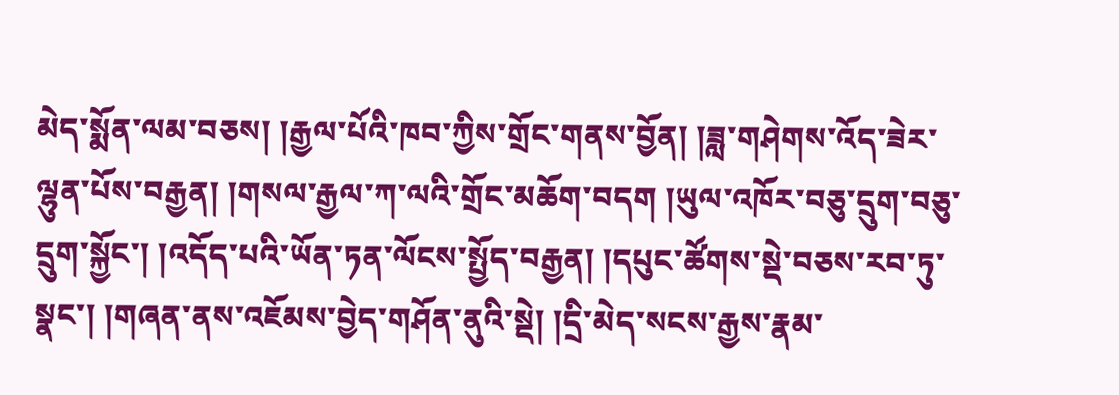མེད་སྨོན་ལམ་བཅས། །རྒྱལ་པོའི་ཁབ་ཀྱིས་གྲོང་གནས་བྱོན། །ཟླ་གཤེགས་འོད་ཟེར་ལྷུན་པོས་བརྒྱན། །གསལ་རྒྱལ་ཀ་ལའི་གྲོང་མཆོག་བདག །ཡུལ་འཁོར་བཅུ་དྲུག་བཅུ་དྲུག་སྐྱོང་། །འདོད་པའི་ཡོན་ཏན་ལོངས་སྤྱོད་བརྒྱན། །དཔུང་ཚོགས་སྡེ་བཅས་རབ་ཏུ་སྣང་། །གཞན་ནས་འཇོམས་བྱེད་གཤོན་ནུའི་སྡེ། །དྲི་མེད་སངས་རྒྱས་རྣམ་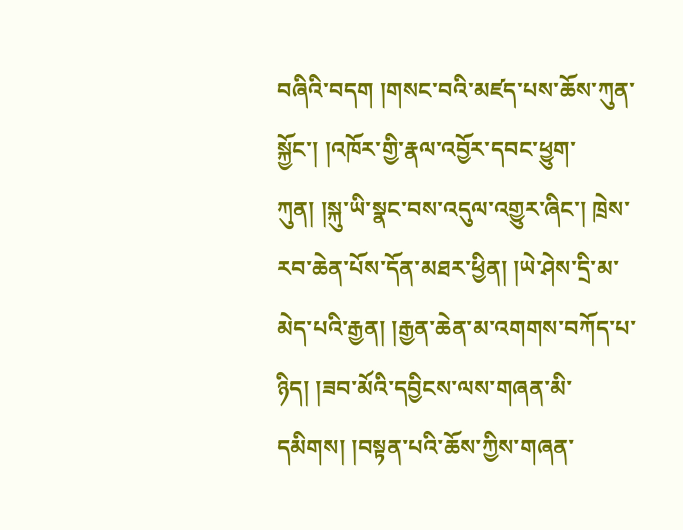བཞིའི་བདག །གསང་བའི་མཛད་པས་ཆོས་ཀུན་སྐྱོང་། །འཁོར་གྱི་རྣལ་འབྱོར་དབང་ཕྱུག་ཀུན། །སྐུ་ཡི་སྣང་བས་འདུལ་འགྱུར་ཞིང་། ཁྲེས་རབ་ཆེན་པོས་དོན་མཐར་ཕྱིན། །ཡེ་ཤེས་དྲི་མ་མེད་པའི་རྒྱན། །རྒྱན་ཆེན་མ་འགགས་བཀོད་པ་ཉིད། །ཟབ་མོའི་དབྱིངས་ལས་གཞན་མི་དམིགས། །བསྟན་པའི་ཆོས་ཀྱིས་གཞན་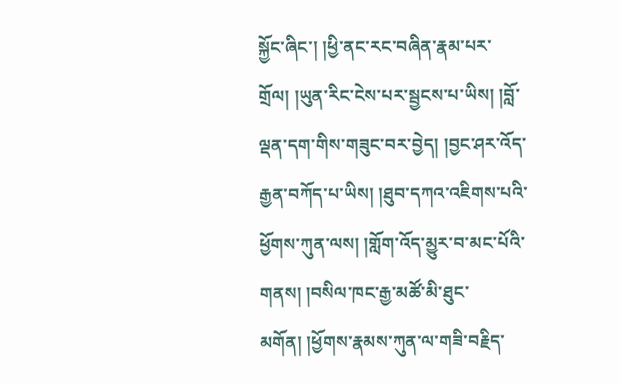སྐྱོང་ཞིང་། །ཕྱི་ནང་རང་བཞིན་རྣམ་པར་གྲོལ། །ཡུན་རིང་ངེས་པར་སྦྱངས་པ་ཡིས། །བློ་ལྡན་དག་གིས་གཟུང་བར་བྱེད། །བྱང་ཤར་འོད་རྒྱན་བཀོད་པ་ཡིས། །ཐུབ་དཀའ་འཇིགས་པའི་ཕྱོགས་ཀུན་ལས། །གློག་འོད་མྱུར་བ་མང་པོའི་གནས། །བསིལ་ཁང་རྒྱ་མཚོ་མི་ཐུང་མགོན། །ཕྱོགས་རྣམས་ཀུན་ལ་གཟི་བརྗིད་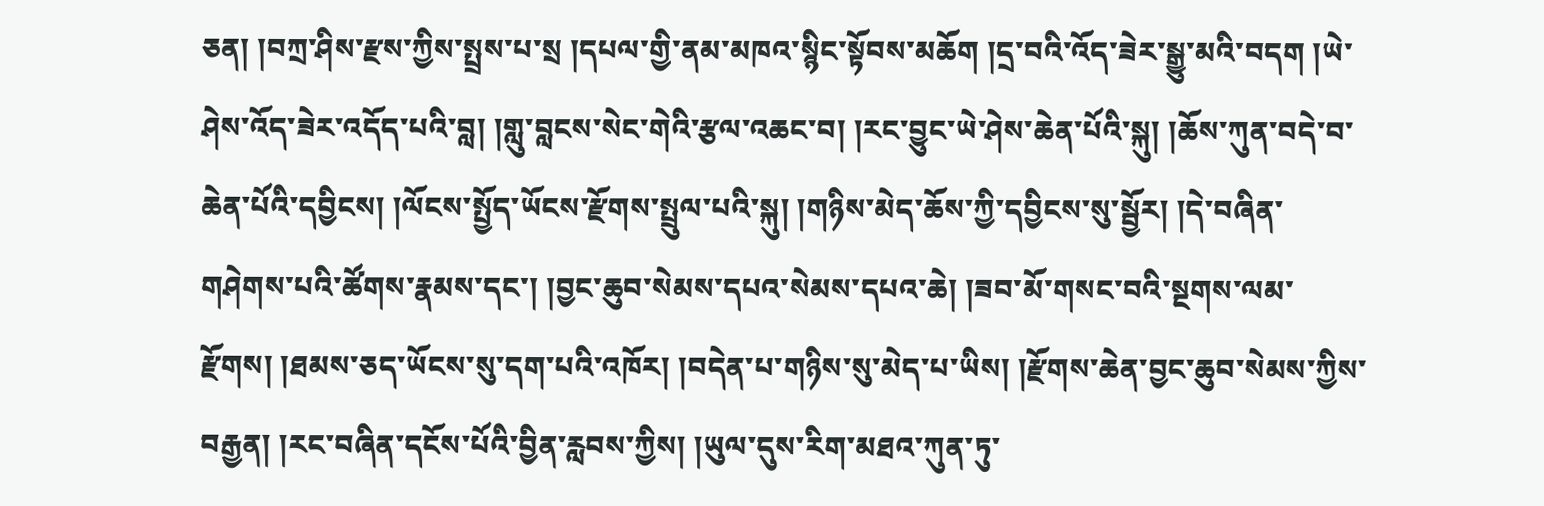ཅན། །བཀྲ་ཤིས་རྫས་ཀྱིས་སྤྲས་པ་སྲ །དཔལ་གྱི་ནམ་མཁའ་སྙིང་སྟོབས་མཆོག །དྲ་བའི་འོད་ཟེར་སྒྱུ་མའི་བདག །ཡེ་ཤེས་འོད་ཟེར་འདོད་པའི་བླ། །གླུ་བླངས་སེང་གེའི་རྩལ་འཆང་བ། །རང་བྱུང་ཡེ་ཤེས་ཆེན་པོའི་སྐུ། །ཆོས་ཀུན་བདེ་བ་ཆེན་པོའི་དབྱིངས། །ལོངས་སྤྱོད་ཡོངས་རྫོགས་སྤྲུལ་པའི་སྐུ། །གཉིས་མེད་ཆོས་ཀྱི་དབྱིངས་སུ་སྦྱོར། །དེ་བཞིན་གཤེགས་པའི་ཚོགས་རྣམས་དང་། །བྱང་ཆུབ་སེམས་དཔའ་སེམས་དཔའ་ཆེ། །ཟབ་མོ་གསང་བའི་སྔགས་ལམ་རྫོགས། །ཐམས་ཅད་ཡོངས་སུ་དག་པའི་འཁོར། །བདེན་པ་གཉིས་སུ་མེད་པ་ཡིས། །རྫོགས་ཆེན་བྱང་ཆུབ་སེམས་ཀྱིས་བརྒྱན། །རང་བཞིན་དངོས་པོའི་བྱིན་རླབས་ཀྱིས། །ཡུལ་དུས་རིག་མཐའ་ཀུན་ཏུ་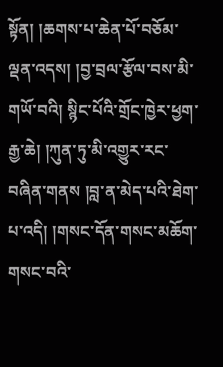སྟོན། །ཆགས་པ་ཆེན་པོ་བཅོམ་ལྡན་འདས། །བྱ་བྲལ་རྩོལ་བས་མི་གཡོ་བའི། སྙིང་པོའི་གྲོང་ཁྱེར་ཕྱག་རྒྱ་ཆེ། །ཀུན་ཏུ་མི་འགྱུར་རང་བཞིན་གནས །བླ་ན་མེད་པའི་ཐེག་པ་འདི། །གསང་དོན་གསང་མཆོག་གསང་བའི་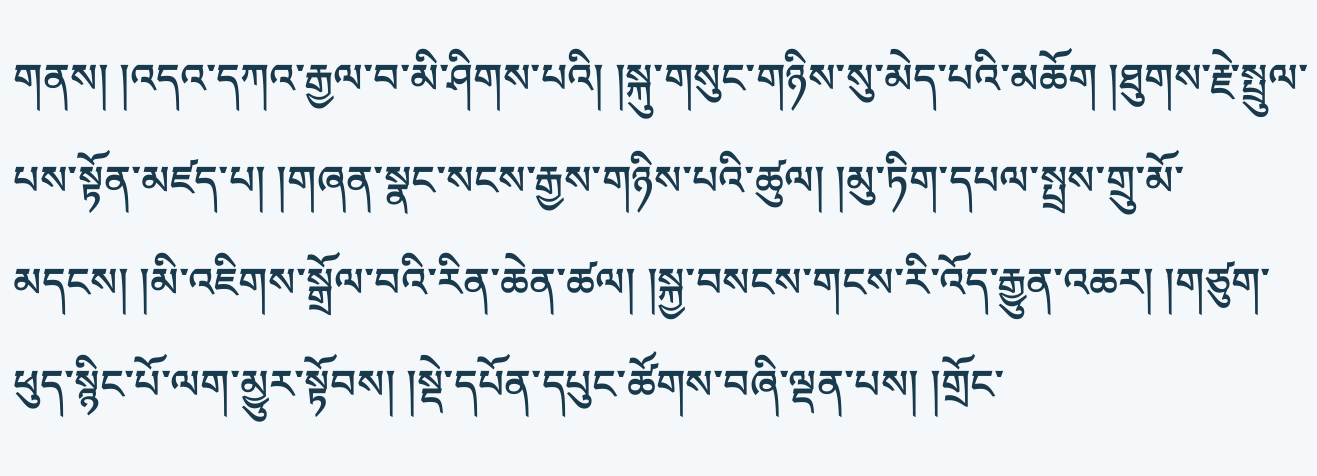གནས། །འདའ་དཀའ་རྒྱལ་བ་མི་ཤིགས་པའི། །སྐུ་གསུང་གཉིས་སུ་མེད་པའི་མཆོག །ཐུགས་རྗེ་སྤྲུལ་པས་སྟོན་མཛད་པ། །གཞན་སྣང་སངས་རྒྱས་གཉིས་པའི་ཚུལ། །མུ་ཏིག་དཔལ་སྤྲས་གྲུ་མོ་མདངས། །མི་འཇིགས་སྒྲོལ་བའི་རིན་ཆེན་ཚལ། །སྐྱ་བསངས་གངས་རི་འོད་རྒྱུན་འཆར། །གཙུག་ཕུད་སྙིང་པོ་ལག་མྱུར་སྟོབས། །སྡེ་དཔོན་དཔུང་ཚོགས་བཞི་ལྡན་པས། །གྲོང་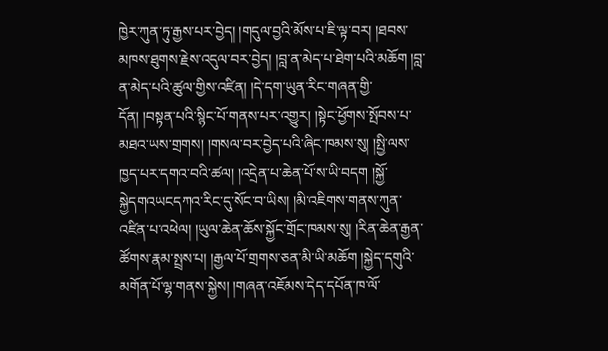ཁྱེར་ཀུན་ཏུ་རྒྱས་པར་བྱེད། །གདུལ་བྱའི་མོས་པ་ཇི་ལྟ་བར། །ཐབས་མཁས་ཐུགས་རྗེས་འདུལ་བར་བྱེད། །བླ་ན་མེད་པ་ཐེག་པའི་མཆོག །བླ་ན་མེད་པའི་ཚུལ་གྱིས་འཛིན། །དེ་དག་ཡུན་རིང་གཞན་གྱི་དོན། །བསྟན་པའི་སྙིང་པོ་གནས་པར་འགྱུར། །སྟེང་ཕྱོགས་སྤོབས་པ་མཐའ་ཡས་གྲགས། །གསལ་བར་བྱེད་པའི་ཞིང་ཁམས་སུ། །སྤྱི་ལས་ཁྱད་པར་དགའ་བའི་ཚལ། །འདྲེན་པ་ཆེན་པོ་ས་ཡི་བདག །སྐྱོ་སྐྱེདགའཡངདཀའ་རིང་དུ་སོང་བ་ཡིས། །མི་འཇིགས་གནས་ཀུན་འཛིན་པ་འཕེལ། །ཡུལ་ཆེན་ཆོས་སྐྱོང་གྲོང་ཁམས་སུ། །རིན་ཆེན་རྒྱན་ཚོགས་རྣམ་སྤྲས་པ། །རྒྱལ་པོ་གྲགས་ཅན་མི་ཡི་མཆོག །སྐྱེད་དགུའི་མགོན་པོ་ལྷ་གནས་སྐྱེས། །གཞན་འཇོམས་དེད་དཔོན་ཁ་ལོ་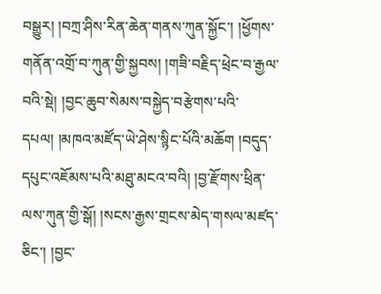བསྒྱུར། །བཀྲ་ཤིས་རིན་ཆེན་གནས་ཀུན་སྐྱོང་། །ཕྱོགས་གནོན་འགྲོ་བ་ཀུན་གྱི་སྐྱབས། །གཟི་བརྗིད་ཕྲེང་བ་རྒྱལ་བའི་སྡེ། །བྱང་ཆུབ་སེམས་བསྐྱེད་བརྩེགས་པའི་དཔལ། །མཁའ་མཛོད་ཡེ་ཤེས་སྙིང་པོའི་མཆོག །བདུད་དཔུང་འཇོམས་པའི་མཐུ་མངའ་བའི། །བྱ་རྫོགས་ཕྲིན་ལས་ཀུན་གྱི་སྒོ། །སངས་རྒྱས་གྲངས་མེད་གསལ་མཛད་ཅིང་། །བྱང་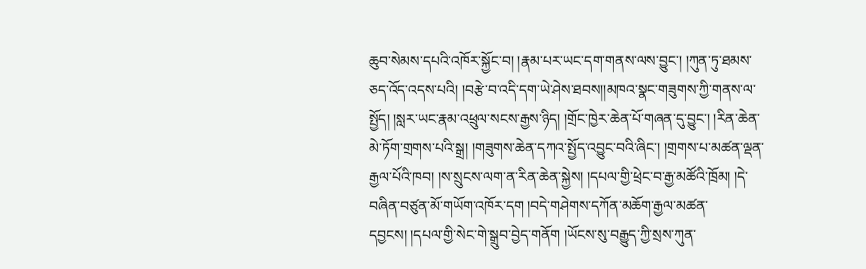ཆུབ་སེམས་དཔའི་འཁོར་སྐྱོང་བ། །རྣམ་པར་ཡང་དག་གནས་ལས་བྱུང་། །ཀུན་ཏུ་ཐམས་ཅད་འོད་འདས་པའི། །བརྩེ་བ་འདི་དག་ཡེ་ཤེས་ཐབས།།མཁའ་སྣང་གཟུགས་ཀྱི་གནས་ལ་སྤྱོད། །སླར་ཡང་རྣམ་འཕྲུལ་སངས་རྒྱས་ཉིད། །གྲོང་ཁྱེར་ཆེན་པོ་གཞན་དུ་བྱུང་། །རིན་ཆེན་མེ་ཏོག་གྲགས་པའི་སྒྲ། །གཟུགས་ཆེན་དཀའ་སྤྱོད་འབྱུང་བའི་ཞིང་། །གྲགས་པ་མཚན་ལྡན་རྒྱལ་པོའི་ཁབ། །ས་སྲུངས་ལག་ན་རིན་ཆེན་སྐྱེས། །དཔལ་གྱི་ཕྲེང་བ་རྒྱ་མཚོའི་ཁྲོམ། །དེ་བཞིན་བཙུན་མོ་གཡོག་འཁོར་དག །བདེ་གཤེགས་དཀོན་མཆོག་རྒྱལ་མཚན་དབྱངས། །དཔལ་གྱི་སེང་གེ་སྒྲུབ་བྱེད་གནོག །ཡོངས་སུ་བརྒྱུད་ཀྱི་སྲས་ཀུན་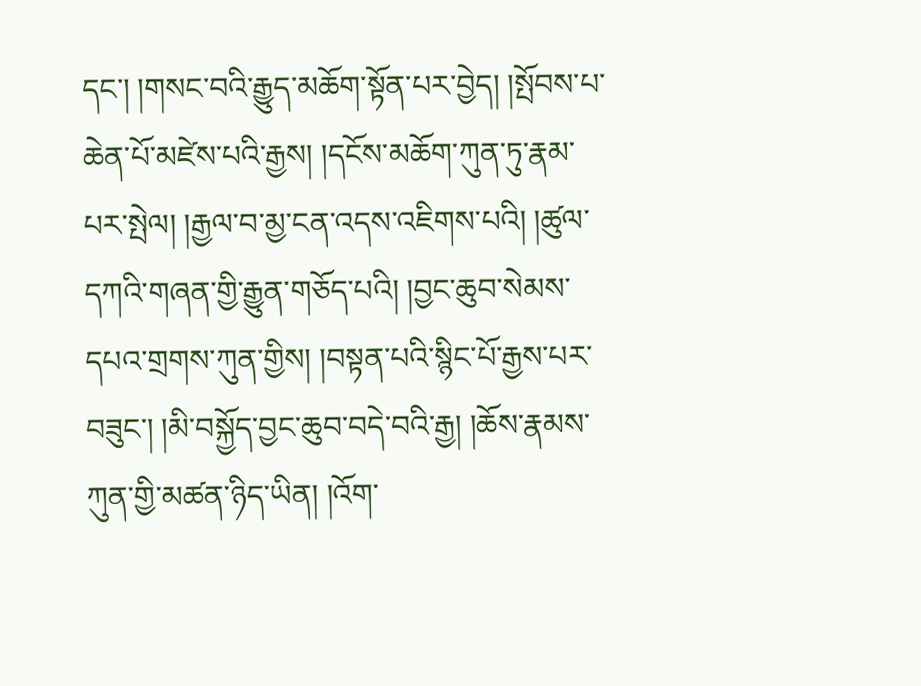དང་། །གསང་བའི་རྒྱུད་མཆོག་སྟོན་པར་བྱེད། །སྤོབས་པ་ཆེན་པོ་མཛེས་པའི་རྒྱས། །དངོས་མཆོག་ཀུན་ཏུ་རྣམ་པར་སྤེལ། །རྒྱལ་བ་མྱ་ངན་འདས་འཇིགས་པའི། །ཚུལ་དཀའི་གཞན་གྱི་རྒྱུན་གཅོད་པའི། །བྱང་ཆུབ་སེམས་དཔའ་གྲགས་ཀུན་གྱིས། །བསྟན་པའི་སྙིང་པོ་རྒྱས་པར་བཟུང་། །མི་བསྐྱོད་བྱང་ཆུབ་བདེ་བའི་རྒྱ། །ཆོས་རྣམས་ཀུན་གྱི་མཚན་ཉིད་ཡིན། །འོག་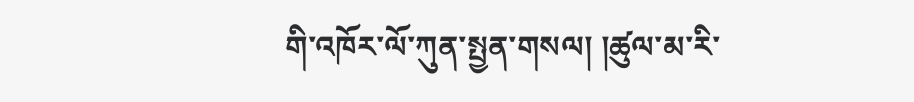གི་འཁོར་ལོ་ཀུན་སྤྱན་གསལ། །ཚུལ་མ་རི་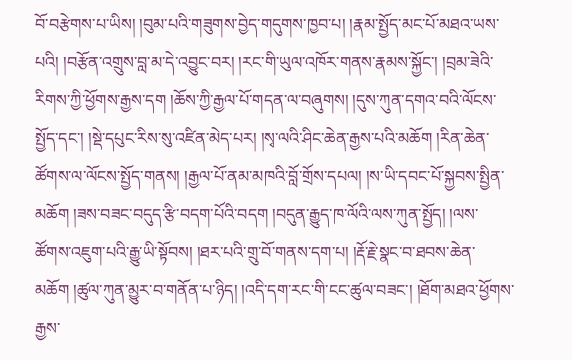བོ་བརྩེགས་པ་ཡིས། །བུམ་པའི་གཟུགས་བྱེད་གདུགས་ཁྱབ་པ། །རྣམ་སྤྱོད་མང་པོ་མཐའ་ཡས་པའི། །བརྩོན་འགྲུས་བླ་མ་དེ་འབྱུང་བར། །རང་གི་ཡུལ་འཁོར་གནས་རྣམས་སྐྱོང་། །བྲམ་ཟེའི་རིགས་ཀྱི་ཕྱོགས་རྒྱས་དག །ཆོས་ཀྱི་རྒྱལ་པོ་གདན་ལ་བཞུགས། །དུས་ཀུན་དགའ་བའི་ལོངས་སྤྱོད་དང་། །སྡེ་དཔུང་རིས་སུ་འཛིན་མེད་པར། །སྭ་ལའི་ཤིང་ཆེན་རྒྱས་པའི་མཆོག །རིན་ཆེན་ཚོགས་ལ་ལོངས་སྤྱོད་གནས། །རྒྱལ་པོ་ནམ་མཁའི་བློ་གྲོས་དཔལ། །ས་ཡི་དབང་པོ་སྐྱབས་སྤྱིན་མཆོག །ཟས་བཟང་བདུད་རྩི་བདག་པོའི་བདག །བདུན་རྒྱུད་ཁ་ལོའི་ལས་ཀུན་སྤྱོད། །ལས་ཚོགས་འཇུག་པའི་རྒྱུ་ཡི་སྟོབས། །ཐར་པའི་གྲུ་བོ་གནས་དག་པ། །རྡོ་རྗེ་སྣང་བ་ཐབས་ཆེན་མཆོག །ཚུལ་ཀུན་མྱུར་བ་གནོན་པ་ཉིད། །འདི་དག་རང་གི་ངང་ཚུལ་བཟང་། །ཐོག་མཐའ་ཕྱོགས་རྒྱས་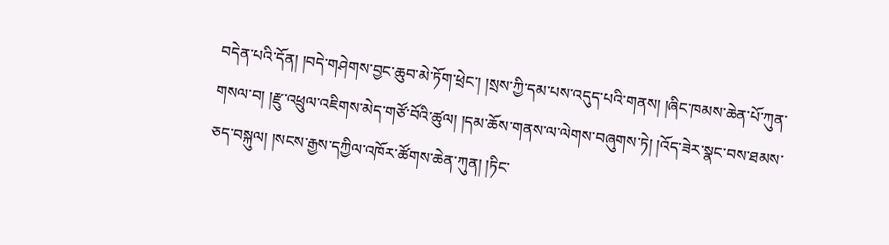བདེན་པའི་དོན། །བདེ་གཤེགས་བྱང་ཆུབ་མེ་ཏོག་ཕྲེང་། །སྲས་ཀྱི་དམ་པས་འདུད་པའི་གནས། །ཞིང་ཁམས་ཆེན་པོ་ཀུན་གསལ་བ། །རྫུ་འཕྲུལ་འཇིགས་མེད་གཙོ་བོའི་ཚུལ། །དམ་ཆོས་གནས་ལ་ལེགས་བཞུགས་ཏེ། །འོད་ཟེར་སྣང་བས་ཐམས་ཅད་བསྐུལ། །སངས་རྒྱས་དཀྱིལ་འཁོར་ཚོགས་ཆེན་ཀུན། །ཏིང་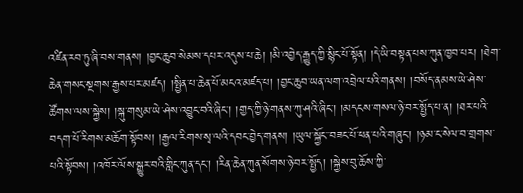འཛིན་རབ་ཏུ་ཞི་བས་གནས། །བྱང་ཆུབ་སེམས་དཔར་འདུས་པ་ཆེ། །མི་འབྱེད་རྒྱུད་ཀྱི་སྙིང་པོ་སྟོན། །དེ་ཡི་བསྟན་པས་ཀུན་ཁྱབ་པར། །ཐེག་ཆེན་གསང་སྔགས་རྒྱས་པར་མཛད། །སྤྱིན་པ་ཆེན་པོ་མངའ་མཛད་པ། །བྱང་ཆུབ་ཡན་ལག་འབྲེལ་པའི་གནས། །བསོད་ནམས་ཡེ་ཤེས་ཚོགས་ལས་སྐྱེས། །སྐུ་གསུམ་ཡེ་ཤེས་འབྱུང་བའི་ཞིང་། །གྱད་ཀྱི་ཉེ་གནས་ཀུ་ཤའི་ཞིང་། །མདངས་གསལ་ཉེ་བར་སྤྱོད་པ་ན། །ཐར་པའི་བདག་པོ་རིགས་མཆོག་སྟོབས། །རྒྱལ་རིགས་སྭ་ལའི་དབང་བྱེད་གནས། །ཡུལ་སྐྱོང་་བཟང་པོ་ཕན་པའི་གཞུང་། །ཉམ་ང་སེལ་བ་གྲགས་པའི་སྟོབས། །འཁོར་ལོས་སྒྱུར་བའི་གླིང་ཀུན་དང་། །རིན་ཆེན་ཀུན་སོགས་ཉེ་བར་སྤྱོད། །སྐྱེས་བུ་ཆོས་ཀྱི་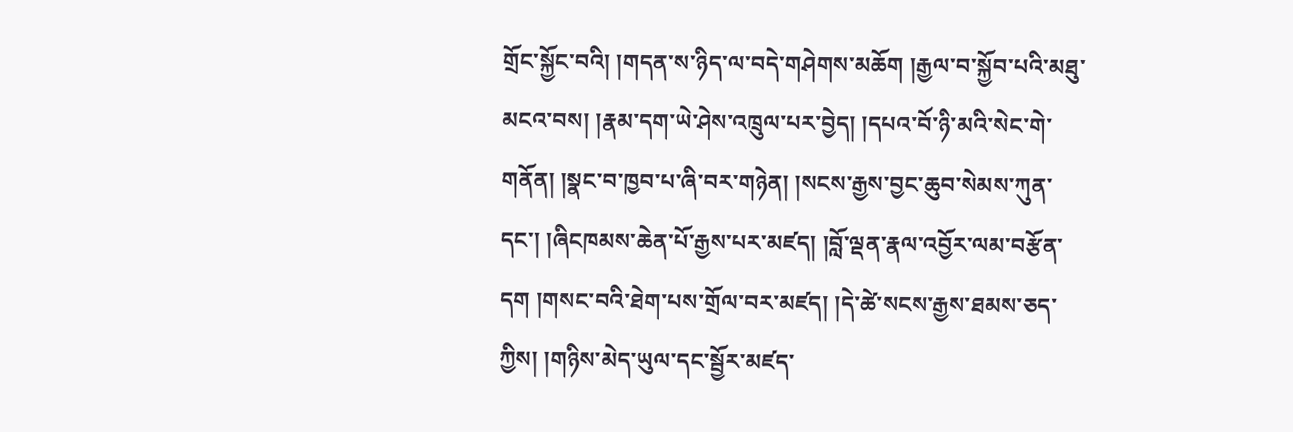གྲོང་སྐྱོང་བའི། །གདན་ས་ཉིད་ལ་བདེ་གཤེགས་མཆོག །རྒྱལ་བ་སྐྱོབ་པའི་མཐུ་མངའ་བས། །རྣམ་དག་ཡེ་ཤེས་འཁྲུལ་པར་བྱེད། །དཔའ་བོ་ཉི་མའི་སེང་གེ་གནོན། །སྣང་བ་ཁྱབ་པ་ཞི་བར་གཉེན། །སངས་རྒྱས་བྱང་ཆུབ་སེམས་ཀུན་དང་། །ཞིངཁམས་ཆེན་པོ་རྒྱས་པར་མཛད། །བློ་ལྡན་རྣལ་འབྱོར་ལམ་བརྩོན་དག །གསང་བའི་ཐེག་པས་གྲོལ་བར་མཛད། །དེ་ཚེ་སངས་རྒྱས་ཐམས་ཅད་ཀྱིས། །གཉིས་མེད་ཡུལ་དང་སྦྱོར་མཛད་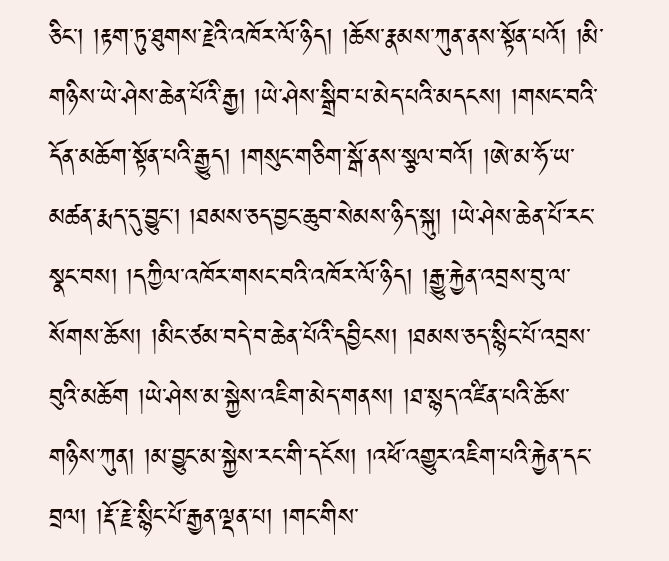ཅིང་། །རྟག་ཏུ་ཐུགས་རྗེའི་འཁོར་ལོ་ཉིད། །ཆོས་རྣམས་ཀུན་ནས་སྟོན་པའོ། །མི་གཉིས་ཡེ་ཤེས་ཆེན་པོའི་རྒྱ། །ཡེ་ཤེས་སྒྲིབ་པ་མེད་པའི་མདངས། །གསང་བའི་དོན་མཆོག་སྟོན་པའི་རྒྱུད། །གསུང་གཅིག་སྒོ་ནས་སྩལ་བའོ། །ཨེ་མ་ཧོ་ཡ་མཚན་རྨད་དུ་བྱུང་། །ཐམས་ཅད་བྱང་ཆུབ་སེམས་ཉིད་སྐུ། །ཡེ་ཤེས་ཆེན་པོ་རང་སྣང་བས། །དཀྱིལ་འཁོར་གསང་བའི་འཁོར་ལོ་ཉིད། །རྒྱུ་རྐྱེན་འབྲས་བུ་ལ་སོགས་ཆོས། །མིང་ཙམ་བདེ་བ་ཆེན་པོའི་དབྱིངས། །ཐམས་ཅད་སྙིང་པོ་འབྲས་བུའི་མཆོག །ཡེ་ཤེས་མ་སྐྱེས་འཇིག་མེད་གནས། །ཐ་སྙད་འཛིན་པའི་ཆོས་གཉིས་ཀུན། །མ་བྱུང་མ་སྐྱེས་རང་གི་དངོས། །འཕོ་འགྱུར་འཇིག་པའི་རྐྱེན་དང་བྲལ། །རྡོ་རྗེ་སྙིང་པོ་རྒྱན་ལྡན་པ། །གང་གིས་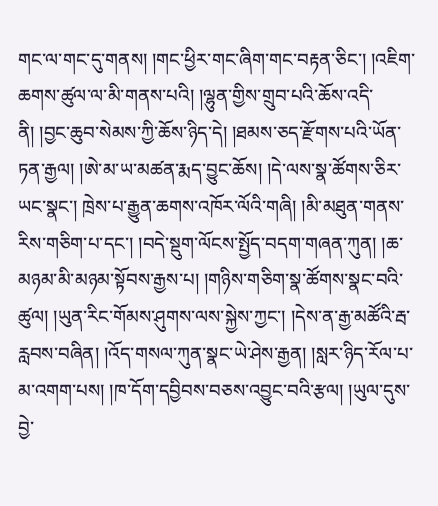གང་ལ་གང་དུ་གནས། །གང་ཕྱིར་གང་ཞིག་གང་བརྟན་ཅིང་། །འཇིག་ཆགས་ཚུལ་ལ་མི་གནས་པའི། །ལྷུན་གྱིས་གྲུབ་པའི་ཆོས་འདི་ནི། །བྱང་ཆུབ་སེམས་ཀྱི་ཆོས་ཉིད་དེ། །ཐམས་ཅད་རྫོགས་པའི་ཡོན་ཏན་རྒྱལ། །ཨེ་མ་ཡ་མཚན་རྨད་བྱུང་ཆོས། །དེ་ལས་སྣ་ཚོགས་ཅིར་ཡང་སྣང་། ཁྲེས་པ་རྒྱུན་ཆགས་འཁོར་ལོའི་གཞི། །མི་མཐུན་གནས་རིས་གཅིག་པ་དང་། །བདེ་སྡུག་ལོངས་སྤྱོད་བདག་གཞན་ཀུན། །ཆ་མཉམ་མི་མཉམ་སྟོབས་རྒྱས་པ། །གཉིས་གཅིག་སྣ་ཚོགས་སྣང་བའི་ཚུལ། །ཡུན་རིང་གོམས་ཤུགས་ལས་སྐྱེས་ཀྱང་། །དེས་ན་རྒྱ་མཚོའི་རྦ་རླབས་བཞིན། །འོད་གསལ་ཀུན་སྣང་ཡེ་ཤེས་རྒྱན། །སླར་ཉིད་རོལ་པ་མ་འགག་པས། །ཁ་དོག་དབྱིབས་བཅས་འབྱུང་བའི་རྩལ། །ཡུལ་དུས་བྱེ་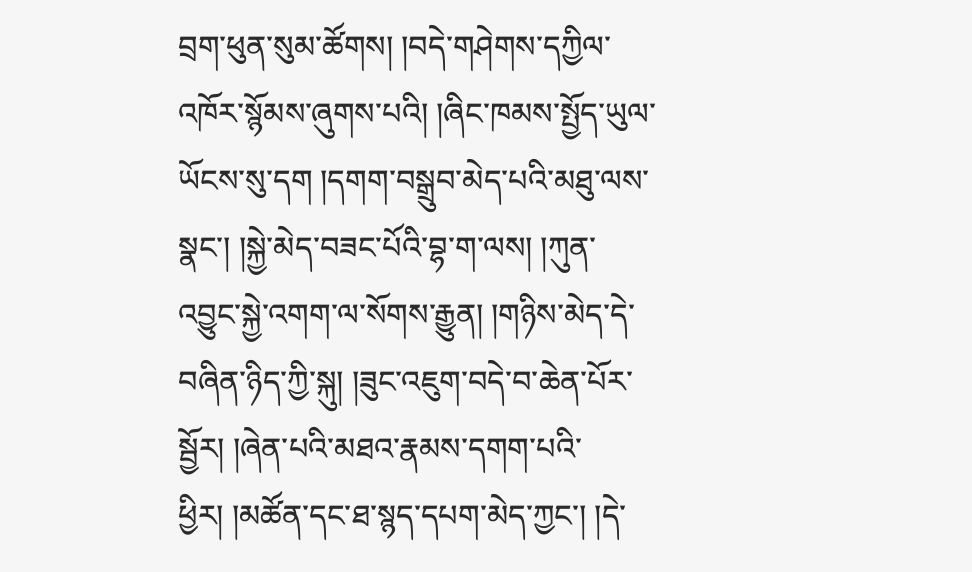བྲག་ཕུན་སུམ་ཚོགས། །བདེ་གཤེགས་དཀྱིལ་འཁོར་སྙོམས་ཞུགས་པའི། །ཞིང་ཁམས་སྤྱོད་ཡུལ་ཡོངས་སུ་དག །དགག་བསྒྲུབ་མེད་པའི་མཐུ་ལས་སྣང་། །སྐྱེ་མེད་བཟང་པོའི་བྷ་ག་ལས། །ཀུན་འབྱུང་སྐྱེ་འགག་ལ་སོགས་རྒྱུན། །གཉིས་མེད་དེ་བཞིན་ཉིད་ཀྱི་སྐུ། །ཟུང་འཇུག་བདེ་བ་ཆེན་པོར་སྦྱོར། །ཞེན་པའི་མཐའ་རྣམས་དགག་པའི་ཕྱིར། །མཚོན་དང་ཐ་སྙད་དཔག་མེད་ཀྱང་། །དེ་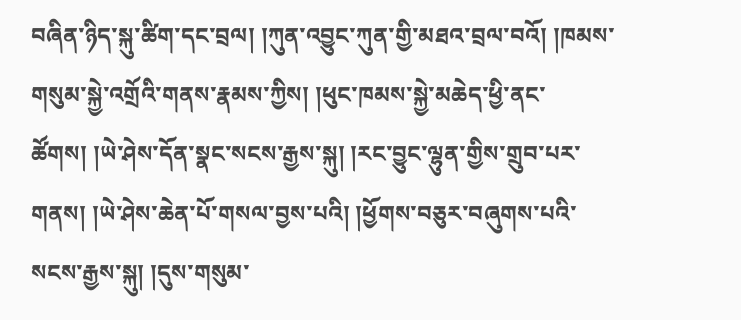བཞིན་ཉིད་སྐུ་ཚིག་དང་བྲལ། །ཀུན་འབྱུང་ཀུན་གྱི་མཐའ་བྲལ་བའོ། །ཁམས་གསུམ་སྐྱེ་འགྲོའི་གནས་རྣམས་ཀྱིས། །ཕུང་ཁམས་སྐྱེ་མཆེད་ཕྱི་ནང་ཚོགས། །ཡེ་ཤེས་དོན་སྣང་སངས་རྒྱས་སྐུ། །རང་བྱུང་ལྷུན་གྱིས་གྲུབ་པར་གནས། །ཡེ་ཤེས་ཆེན་པོ་གསལ་བྱས་པའི། །ཕྱོགས་བཅུར་བཞུགས་པའི་སངས་རྒྱས་སྐུ། །དུས་གསུམ་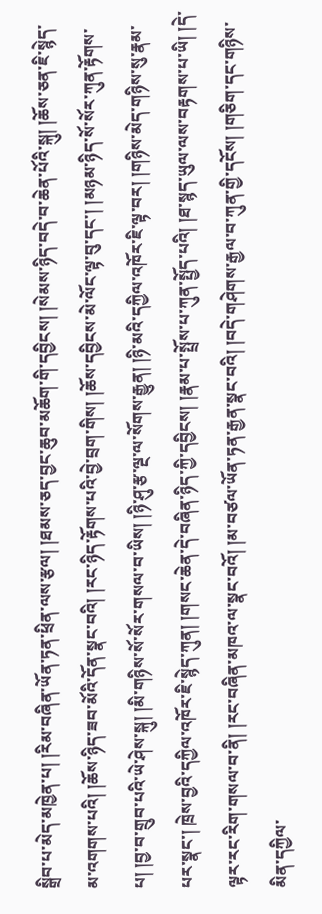སྒྲིབ་པ་མེད་མཁྱེན་པ། །རིམ་བཞིན་ཡོན་ཏན་ཕྲིན་ལས་རྩལ། །ཐམས་ཅད་བྱང་ཆུབ་མཆོག་གི་དབྱིངས། །སེམས་ཉིད་བདེ་བ་ཆེན་པོའི་སྐུ། །ཆོས་ཅན་ཇི་སྙེད་མ་འགགས་པའི། །ཆོས་ཉིད་ཟབ་མོའི་དོན་སྣང་བའི། །རང་ཉིད་རྟོགས་པའི་བྱེ་བྲག་གིས། །ཆོས་དབྱིངས་མེ་ལོང་ལྟ་བུ་དང་། །མཉམ་ཉིད་སོ་སོར་ཀུན་རྟོགས་པ། །བྱ་བ་གྲུབ་པའི་ཡེ་ཤེས་སྐུ། །མི་གཉིས་སོ་སོར་གསལ་བ་ཡིས། །ཉི་ཤུ་རྩ་ལྔ་ལ་སོགས་རྒྱུན། །ཉི་མའི་དཀྱིལ་འཁོར་ཇི་ལྟ་བར། །གཉིས་མེད་གཉིས་སུ་རྣམ་པར་སྣང་། ཁྲེས་བྱའི་དཀྱིལ་འཁོར་ཇི་སྙེད་ཀུན། །གསང་ཆེན་དེ་བཞིན་ཉིད་ཀྱི་དབྱིངས། །རྣམ་པ་སྤྲོས་པ་ཀུན་སྤྱོད་པའི། །ཐ་སྙད་ཡུལ་ལས་བརྟགས་པ་ཡི། །དེ་ལྟར་རང་རིག་གསལ་བ་ནི། །རང་བཞིན་མཁའ་ལ་སྣང་བའོ། །མ་བཙལ་ཡོན་ཏན་རྒྱན་སྣང་བའི། །བདེ་གཤེགས་རྒྱལ་བ་ཀུན་གྱི་དངོས། །གཅིག་དང་གཉིས་མིན་དཀྱིལ་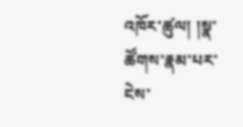འཁོར་ཚུལ། །སྣ་ཚོགས་རྣམ་པར་ངེས་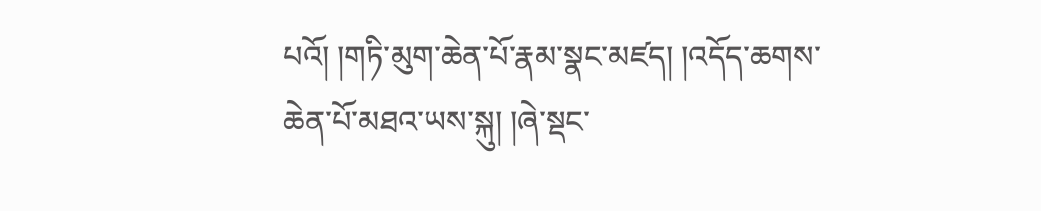པའོ། །གཏི་མུག་ཆེན་པོ་རྣམ་སྣང་མཛད། །འདོད་ཆགས་ཆེན་པོ་མཐའ་ཡས་སྐུ། །ཞེ་སྡང་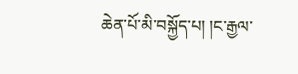ཆེན་པོ་མི་བསྐྱོད་པ། །ང་རྒྱལ་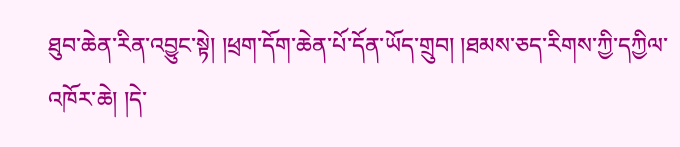ཐུབ་ཆེན་རིན་འབྱུང་སྟེ། །ཕྲག་དོག་ཆེན་པོ་དོན་ཡོད་གྲུབ། །ཐམས་ཅད་རིགས་ཀྱི་དཀྱིལ་འཁོར་ཆེ། །དེ་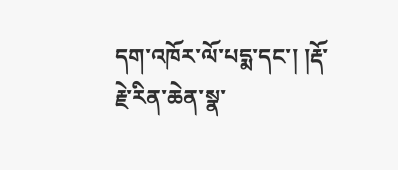དག་འཁོར་ལོ་པདྨ་དང་། །རྡོ་རྗེ་རིན་ཆེན་སྣ་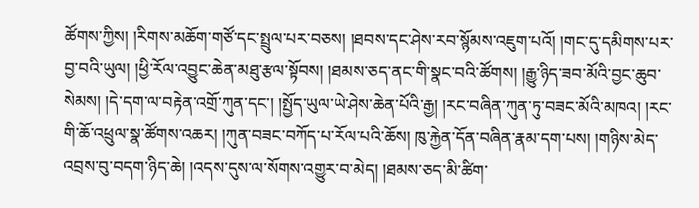ཚོགས་ཀྱིས། །རིགས་མཆོག་གཙོ་དང་སྤྲུལ་པར་བཅས། །ཐབས་དང་ཤེས་རབ་སྙོམས་འཇུག་པའོ། །གང་དུ་དམིགས་པར་བྱ་བའི་ཡུལ། །ཕྱི་རོལ་འབྱུང་ཆེན་མཐུ་རྩལ་སྟོབས། །ཐམས་ཅད་ནང་གི་སྣང་བའི་ཚོགས། །རྒྱུ་ཉིད་ཟབ་མོའི་བྱང་ཆུབ་སེམས། །དེ་དག་ལ་བརྟེན་འགྲོ་ཀུན་དང་། །སྤྱོད་ཡུལ་ཡེ་ཤེས་ཆེན་པོའི་རྒྱ། །རང་བཞིན་ཀུན་ཏུ་བཟང་མོའི་མཁའ། །རང་གི་ཆོ་འཕྲུལ་སྣ་ཚོགས་འཆར། །ཀུན་བཟང་བཀོད་པ་རོལ་པའི་ཆོས། ཁུ་རྐྱེན་དོན་བཞིན་རྣམ་དག་པས། །གཉིས་མེད་འབྲས་བུ་བདག་ཉིད་ཆེ། །འདས་དུས་ལ་སོགས་འགྱུར་བ་མེད། །ཐམས་ཅད་མི་ཚིག་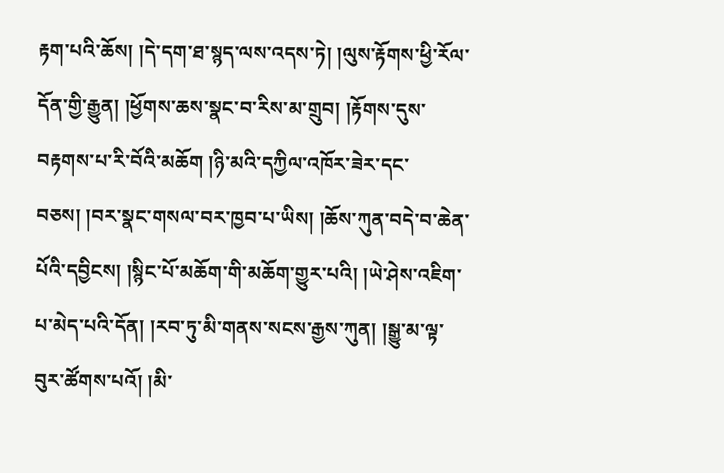རྟག་པའི་ཆོས། །དེ་དག་ཐ་སྙད་ལས་འདས་ཏེ། །ལུས་རྟོགས་ཕྱི་རོལ་དོན་གྱི་རྒྱུན། །ཕྱོགས་ཆས་སྣང་བ་རིས་མ་གྲུབ། །རྟོགས་དུས་བརྟགས་པ་རི་བོའི་མཆོག །ཉི་མའི་དཀྱིལ་འཁོར་ཟེར་དང་བཅས། །བར་སྣང་གསལ་བར་ཁྱབ་པ་ཡིས། །ཆོས་ཀུན་བདེ་བ་ཆེན་པོའི་དབྱིངས། །སྙིང་པོ་མཆོག་གི་མཆོག་གྱུར་པའི། །ཡེ་ཤེས་འཇིག་པ་མེད་པའི་དོན། །རབ་ཏུ་མི་གནས་སངས་རྒྱས་ཀུན། །སྒྱུ་མ་ལྟ་བུར་ཚོགས་པའོ། །མི་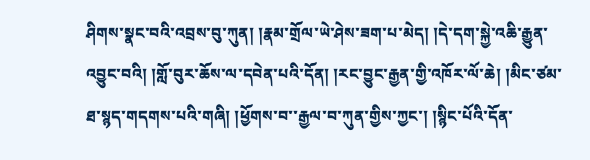ཤིགས་སྣང་བའི་འབྲས་བུ་ཀུན། །རྣམ་གྲོལ་ཡེ་ཤེས་ཟག་པ་མེད། །དེ་དག་སྐྱེ་འཆི་རྒྱུན་འབྱུང་བའི། །གློ་བུར་ཆོས་ལ་དབེན་པའི་དོན། །རང་བྱུང་རྒྱན་གྱི་འཁོར་ལོ་ཆེ། །མིང་ཙམ་ཐ་སྙད་གདགས་པའི་གཞི། །ཕྱོགས་བ་་རྒྱལ་བ་ཀུན་གྱིས་ཀྱང་། །སྙིང་པོའི་དོན་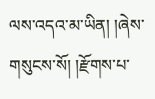ལས་འདའ་མ་ཡིན། །ཞེས་གསུངས་སོ། །རྫོགས་པ་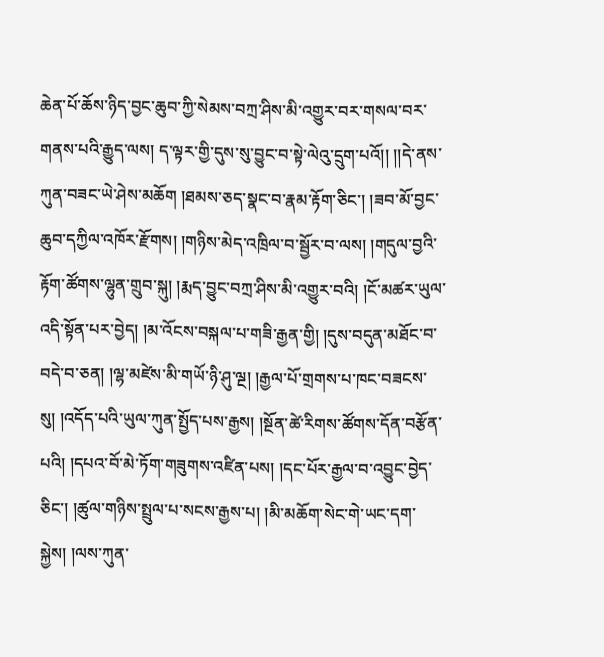ཆེན་པོ་ཆོས་ཉིད་བྱང་ཆུབ་ཀྱི་སེམས་བཀྲ་ཤིས་མི་འགྱུར་བར་གསལ་བར་གནས་པའི་རྒྱུད་ལས། ད་ལྟར་གྱི་དུས་སུ་བྱུང་བ་སྟེ་ལེའུ་དྲུག་པའོ།། །།དེ་ནས་ཀུན་བཟང་ཡེ་ཤེས་མཆོག །ཐམས་ཅད་སྣང་བ་རྣམ་རྟོག་ཅིང་། །ཟབ་མོ་བྱང་ཆུབ་དཀྱིལ་འཁོར་རྫོགས། །གཉིས་མེད་འཁྲིལ་བ་སྦྱོར་བ་ལས། །གདུལ་བྱའི་རྟོག་ཚོགས་ལྷུན་གྲུབ་སྐུ། །རྨད་བྱུང་བཀྲ་ཤིས་མི་འགྱུར་བའི། །ངོ་མཚར་ཡུལ་འདི་སྟོན་པར་བྱེད། །མ་འོངས་བསྐལ་པ་གཟི་རྒྱན་གྱི། །དུས་བདུན་མཐོང་བ་བདེ་བ་ཅན། །ལྷ་མཛེས་མི་གཡོ་ཉི་ཤུ་ལྔ། །རྒྱལ་པོ་གྲགས་པ་ཁང་བཟངས་སུ། །འདོད་པའི་ཡུལ་ཀུན་སྤྱོད་པས་རྒྱས། །སྔོན་ཚེ་རིགས་ཚོགས་དོན་བརྩོན་པའི། །དཔའ་བོ་མེ་ཏོག་གཟུགས་འཛིན་པས། །དང་པོར་རྒྱལ་བ་འབྱུང་བྱེད་ཅིང་། །ཚུལ་གཉིས་སྤྲུལ་པ་སངས་རྒྱས་པ། །མི་མཆོག་སེང་གེ་ཡང་དག་སྐྱེས། །ལས་ཀུན་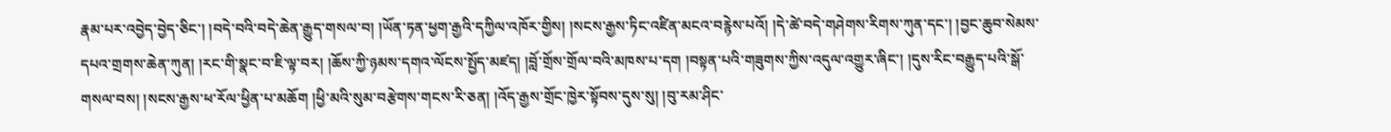རྣམ་པར་འབྱེད་བྱེད་ཅིང་། །བདེ་བའི་བདེ་ཆེན་རྒྱུད་གསལ་བ། །ཡོན་ཏན་ཕྱག་རྒྱའི་དཀྱིལ་འཁོར་གྱིས། །སངས་རྒྱས་ཏིང་འཛིན་མངའ་བརྙེས་པའོ། །དེ་ཚེ་བདེ་གཤེགས་རིགས་ཀུན་དང་། །བྱང་ཆུབ་སེམས་དཔའ་གྲགས་ཆེན་ཀུན། །རང་གི་སྣང་བ་ཇི་ལྟ་བར། །ཆོས་ཀྱི་ཉམས་དགའ་ལོངས་སྤྱོད་མཛད། །བློ་གྲོས་གྲོལ་བའི་མཁས་པ་དག །བསྟན་པའི་གཟུགས་ཀྱིས་འདུལ་འགྱུར་ཞིང་། །དུས་རིང་བརྒྱུད་པའི་སྒོ་གསལ་བས། །སངས་རྒྱས་ཕ་རོལ་ཕྱིན་པ་མཆོག །ཕྱི་མའི་སུམ་བརྩེགས་གངས་རི་ཅན། །འོད་རྒྱས་གྲོང་ཁྱེར་སྟོབས་དུས་སུ། །བུ་རམ་ཤིང་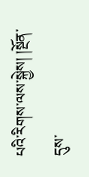པའི་རིགས་ལས་སྐྱེས། །སྔོན་དུས་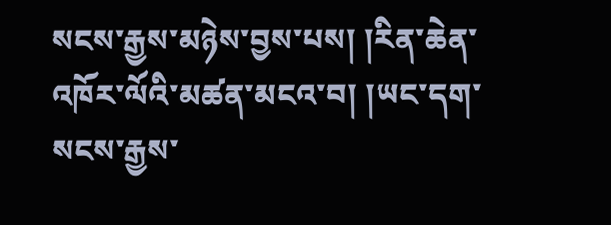སངས་རྒྱས་མཉེས་བྱས་པས། །རིན་ཆེན་འཁོར་ལོའི་མཚན་མངའ་བ། །ཡང་དག་སངས་རྒྱས་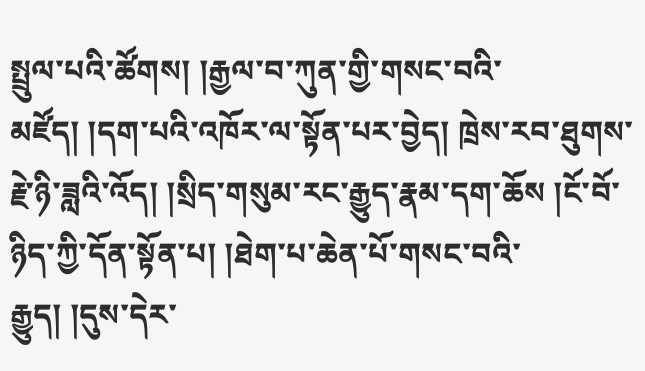སྤྲུལ་པའི་ཚོགས། །རྒྱལ་བ་ཀུན་གྱི་གསང་བའི་མཛོད། །དག་པའི་འཁོར་ལ་སྟོན་པར་བྱེད། ཁྲེས་རབ་ཐུགས་རྗེ་ཉི་ཟླའི་འོད། །སྲིད་གསུམ་རང་རྒྱུད་རྣམ་དག་ཆོས །ངོ་བོ་ཉིད་ཀྱི་དོན་སྟོན་པ། །ཐེག་པ་ཆེན་པོ་གསང་བའི་རྒྱུད། །དུས་དེར་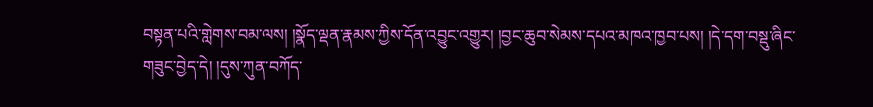བསྟན་པའི་གླེགས་བམ་ལས། །སྣོད་ལྡན་རྣམས་ཀྱིས་དོན་འབྱུང་འགྱུར། །བྱང་ཆུབ་སེམས་དཔའ་མཁའ་ཁྱབ་པས། །དེ་དག་བསྡུ་ཞིང་གཟུང་བྱེད་དེ། །དུས་ཀུན་བཀོད་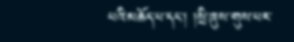པའི་མཆོད་པ་དང་། །སྲི་ཞུས་གུས་པར་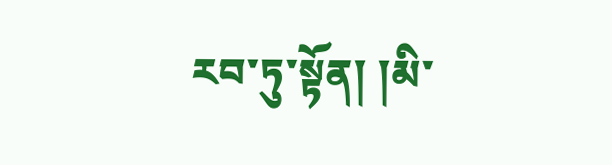རབ་ཏུ་སྟོན། །མི་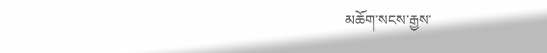མཆོག་སངས་རྒྱས་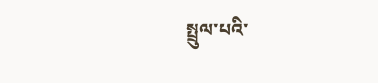སྤྲུལ་པའི་